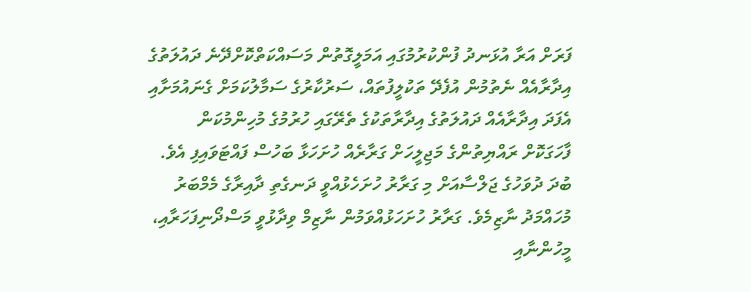ފަރަށް އަރާ އުޅަނދު ފުންކުރުމުގައި އަމަލީގޮތުން މަސައްކަތްކޮށްދޭނެ ދައުލަތުގެ އިދާރާއެއް ނެތުމުން އުފެދޭ ތަކުލީފުތައް، ސަރުކާރުގެ ސަމާލުކަމަށް ގެނައުމަށާއި އެފަދަ އިދާރާއެއް ދައުލަތުގެ އިދާރާތަކުގެ ތެރޭގައި ހުރުމުގެ މުހިންމުކަން ފާހަގަކޮށް ރައްޔިތުންގެ މަޖިލީހަށް ގަރާރެއް ހުށަހަޅާ ބަހުސް ފައްޓަވައިފި އެވެ.
ބުދަ ދުވަހުގެ ޖަލްސާއަށް މި ގަރާރު ހުށަހެޅުއްވީ ދަނގެތި ދާއިރާގެ މެމްބަރު މުހައްމަދު ނާޒިމެވެ. ގަރާރު ހުށަހަޅުއްވަމުން ނާޒިމް ވިދާޅުވީ މަސްދޯނިފަހަރާއި، މީހުންނާއި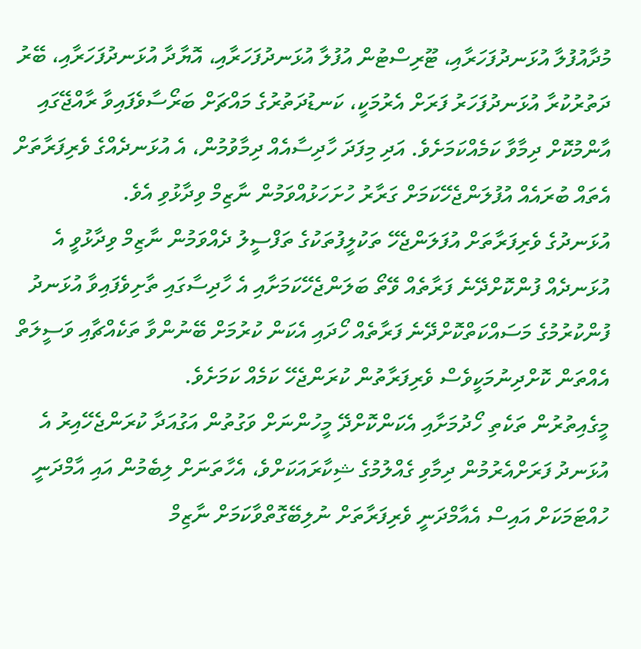މުދާއުފުލާ އުޅަނދުފަހަރާއި، ޓޫރިސްޓުން އުފުލާ އުޅަނދުފަހަރާއި، އޮޔާދާ އުޅަނދުފަހަރާއި، ބޭރު ދަތުރުކުރާ އުޅަނދުފަހަރު ފަރަށް އެރުމަކީ، ކަނޑުދަތުރުގެ މައްޗަށް ބަރޯސާވެފައިވާ ރާއްޖޭގައި އާންމުކޮށް ދިމާވާ ކަމެއްކަމަށެވެ. އަދި މިފަދަ ހާދިސާއެއް ދިމާވުމުން، އެ އުޅަނދެއްގެ ވެރިފަރާތަށް އެތައް ބުރައެއް އުފުލަންޖެހޭކަމަށް ގަރާރު ހުށަހަޅުއްވަމުން ނާޒިމް ވިދާޅުވި އެވެ.
އުޅަނދުގެ ވެރިފަރާތަށް އުފަލަންޖެހޭ ތަކުލީފުތަކުގެ ތަފްސީލު ދެއްވަމުން ނާޒިމް ވިދާޅުވީ އެ އުޅަނދެއް ފުންކޮށްދޭނެ ފަރާތެއް ވޭތޯ ބަލަންޖެހޭކަމަށާއި އެ ހާދިސާގައި ތާށިވެފައިވާ އުޅަނދު ފުންކުރުމުގެ މަސައްކަތްކޮށްދޭނެ ފަރާތެއް ހޯދައި އެކަން ކުރުމަށް ބޭނުންވާ ތަކެއްޗާއި ވަސީލަތް އެއްތަން ކޮށްދިނުމަކީވެސް ވެރިފަރާތުން ކުރަންޖެހޭ ކަމެއް ކަމަށެވެ.
މީގެއިތުރުން ތަކެތި ހޯދުމަށާއި އެކަންކޮށްދޭ މީހުންނަށް ވަގުތުން އަގުއަދާ ކުރަންޖެހޭއިރު އެ އުޅަނދު ފަރަށްއެރުމުން ދިމާވި ގެއްލުމުގެ ޝިކާރައަކަށްވެ، އެހާތަނަށް ލިބެމުން އައި އާމްދަނީ ހުއްޓަމަކަށް އައިސް އެއާމްދަނީ ވެރިފަރާތަށް ނުލިބޭގޮތްވާކަމަށް ނާޒިމް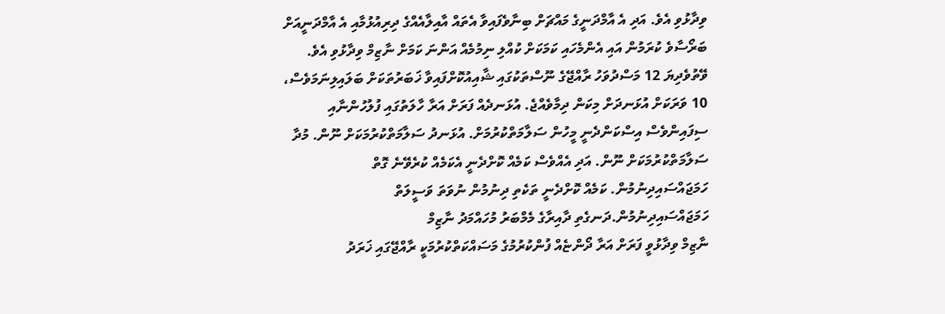ވިދާޅުވި އެވެ. އަދި އެ އާމްދަނީގެ މައްޗަށް ބިނާވެފައިވާ އެތައް އާއިލާއެއްގެ ދިރިއުޅުމާއި އެ އާމްދަނީއަށް ބަރޯސާވެ ކުރަމުން އައި އެންމެހައި ކަމަކަށް ކުއްލި ނިމުމެއް އަންނަ ކަމަށް ނާޒިމް ވިދާޅުވި އެވެ.
ވޭތުވެދިޔަ 12 މަސްދުވަހު ރާއްޖޭގެ ނޫސްތަކުގައި ޝާއިއުކޮށްފައިވާ ޚަބަރުތަކަށް ބަލައިލިނަމަވެސް، 10 ވަރަކަށް އުޅަނދަށް މިކަން ދިމާވެއްޖެ. އުޅަނދެއް ފަރަށް އަރާ ހާލަތުގައި ފުލުހުންނާއި ސިފައިންވެސް އިސްކަންދެނީ މީހުން ސަލާމަތްކުރުމަށް. އުޅަނދު ސަލާމަތްކުރުމަކަށް ނޫން. މުދާ ސަލާމަތްކުރުމަކަށް ނޫން. އަދި އެއްވެސް ކަމެއް ކޮށްދެނީ އެކަމެއް ކުރެވޭނެ ގޮތް ހަމަޖައްސައިދިނުމުން. ކަމެއް ކޮށްދެނީ ތަކެތި ދިނުމުން ނުވަތަ ވަސީލަތް ހަމަޖައްސައިދިނުމުން.ދަނގެތި ދާއިރާގެ މެމްބަރު މުހައްމަދު ނާޒިމް
ނާޒިމް ވިދާޅުވީ ފަރަށް އަރާ ދޯންޏެއް ފުންކުރުމުގެ މަސައްކަތްކުރުމަކީ ރާއްޖޭގައި ޚަރަދު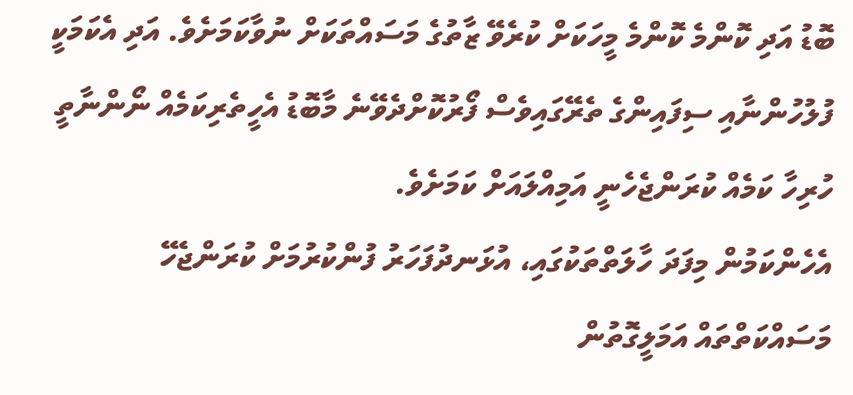ބޮޑު އަދި ކޮންމެ ކޮންމެ މީހަކަށް ކުރެވޭ ޒާތުގެ މަސައްތަކަށް ނުވާކަމަށެވެ. އަދި އެކަމަކީ ފުލުހުންނާއި ސިފައިންގެ ތެރޭގައިވެސް ފޯރުކޮށްދެވޭނެ މާބޮޑު އެހީތެރިކަމެއް ނޯންނާތީ ހުރިހާ ކަމެއް ކުރަންޖެހެނީ އަމިއްލައަށް ކަމަށެވެ.
އެހެންކަމުން މިފަދަ ހާލަތްތަކުގައި، އުޅަނދުފަހަރު ފުންކުރުމަށް ކުރަންޖެހޭ މަސައްކަތްތައް އަމަލީގޮތުން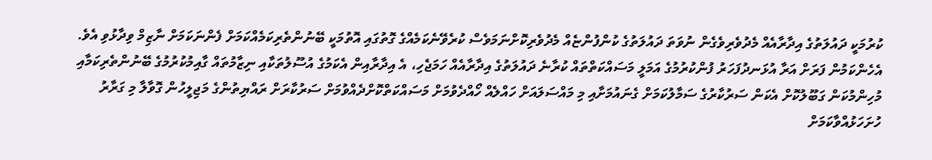ކުރުމަކީ ދައުލަތުގެ އިދާރާއެއް މެދުވެރިވެގެން ނުވަތަ ދައުލަތުގެ ކުންފުންޏެއް މެދުވެރިކޮށްނަމަވެސް ކުރެވޭނެކަމެއްގެ ގޮތުގައި އޮތުމަކީ ބޭނުންތެރިކަމެއްކަމަށް ފެންނަކަމަށް ނާޒިމް ވިދާޅުވި އެވެ.
އެހެންކަމުން ފަރަށް އަރާ އުޅަނދުފަހަރު ފުންކުރުމުގެ އަމަލީ މަސައްކަތްތައް ކުރާނެ ދައުލަތުގެ އިދާރާއެއް ހަމަޖެހި، އެ އިދާރާއިން އެކަމުގެ އުސޫލުތަކާއި ނިޒާމުތައް ގާއިމުކުރުމުގެ ބޭނުންތެރިކަމާއި މުހިންމުކަން ގަބޫލުކޮށް އެކަން ސަރުކާރުގެ ސަމާލުކަމަށް ގެނައުމަށާއި މި މައްސަލައަށް ހައްލެއް ހޯއްދެވުމަށް މަސައްކަތްކޮށްދެއްވުމަށް ސަރުކާރަށް ރައްޔިތުންގެ މަޖިލީހުން ގޮވާލާ މި ގަރާރު ހުށަހަޅުއްވާކަމަށް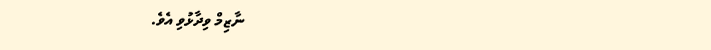ނާޒިމް ވިދާޅުވި އެވެ.